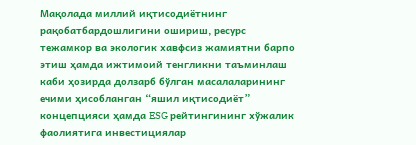Мақолада миллий иқтисодиётнинг рақобатбардошлигини ошириш, ресурс тежамкор ва экологик хавфсиз жамиятни барпо этиш ҳамда ижтимоий тенгликни таъминлаш каби ҳозирда долзарб бўлган масалаларининг ечими ҳисобланган “яшил иқтисодиёт” концепцияси ҳамда ESG рейтингининг хўжалик фаолиятига инвестициялар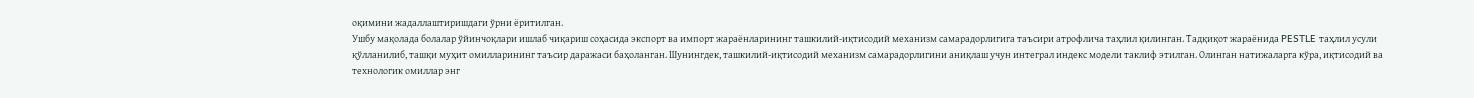оқимини жадаллаштиришдаги ўрни ёритилган.
Ушбу мақолада болалар ўйинчоқлари ишлаб чиқариш соҳасида экспорт ва импорт жараёнларининг ташкилий-иқтисодий механизм самарадорлигига таъсири атрофлича таҳлил қилинган. Тадқиқот жараёнида PESTLE таҳлил усули қўлланилиб, ташқи муҳит омилларининг таъсир даражаси баҳоланган. Шунингдек, ташкилий-иқтисодий механизм самарадорлигини аниқлаш учун интеграл индекс модели таклиф этилган. Олинган натижаларга кўра, иқтисодий ва технологик омиллар энг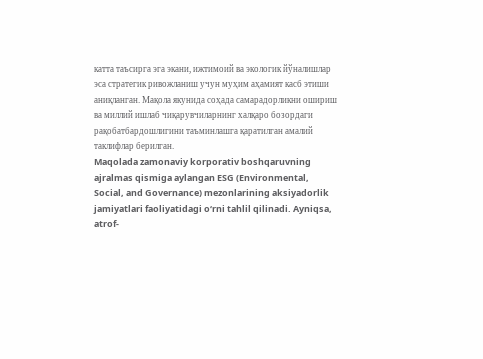катта таъсирга эга экани, ижтимоий ва экологик йўналишлар эса стратегик ривожланиш учун муҳим аҳамият касб этиши аниқланган. Мақола якунида соҳада самарадорликни ошириш ва миллий ишлаб чиқарувчиларнинг халқаро бозордаги рақобатбардошлигини таъминлашга қаратилган амалий таклифлар берилган.
Maqolada zamonaviy korporativ boshqaruvning ajralmas qismiga aylangan ESG (Environmental, Social, and Governance) mezonlarining aksiyadorlik jamiyatlari faoliyatidagi o‘rni tahlil qilinadi. Ayniqsa, atrof-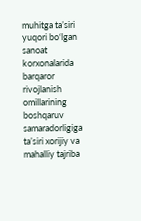muhitga ta’siri yuqori bo‘lgan sanoat korxonalarida barqaror rivojlanish omillarining boshqaruv samaradorligiga ta’siri xorijiy va mahalliy tajriba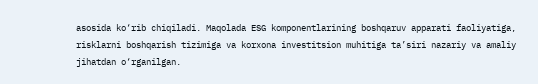asosida ko‘rib chiqiladi. Maqolada ESG komponentlarining boshqaruv apparati faoliyatiga, risklarni boshqarish tizimiga va korxona investitsion muhitiga ta’siri nazariy va amaliy jihatdan o‘rganilgan.